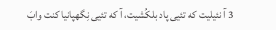3 آ نئیلیت که تئیی پاد بلکُشیت، آ که تئیی نِگهپانیا کنت وابَ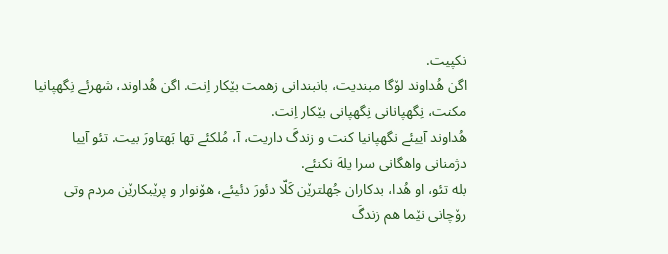نکپیت.
اگن هُداوند لۆگا مبندیت، بانبندانی زهمت بێکار اِنت. اگن هُداوند، شهرئے نِگهپانیا مکنت، نِگهپانانی نِگهپانی بێکار اِنت.
هُداوند آییئے نگهپانیا کنت و زندگَ داریت، آ، مُلکئے تها بَهتاورَ بیت. تئو آییا دژمنانی واهگانی سرا یلهَ نکنئے.
بله تئو، او هُدا، بدکاران جُهلترێن کَلّا دئورَ دئیئے، هۆنوار و پرێبکارێن مردم وتی رۆچانی نێما هم زندگَ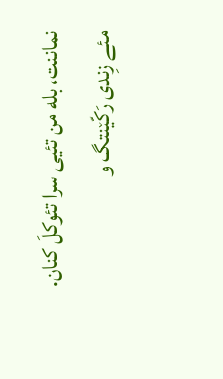نماننت، بله من تئیی سرا تئوکلَ کنان.
مئے زِندی رَکّێنتگ و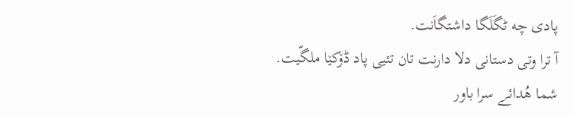پادی چه ٹگَلَگا داشتگاَنت.
آ ترا وتی دستانی دلا دارنت تان تئیی پاد ڈۆکێا ملگّیت.
شما هُدائے سرا باور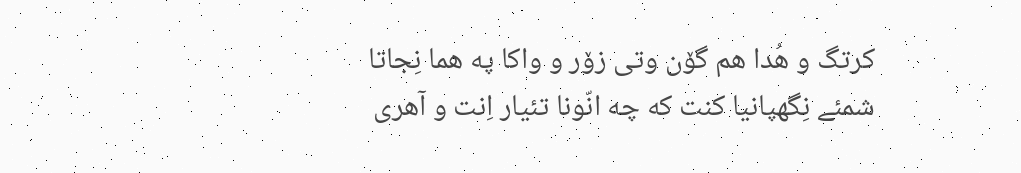کرتگ و هُدا هم گۆن وتی زۆر و واکا په هما نِجاتا شمئے نِگهپانیا کنت که چه انّونا تئیار اِنت و آهری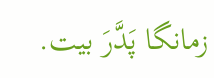زمانگا پَدَّرَ بیت.